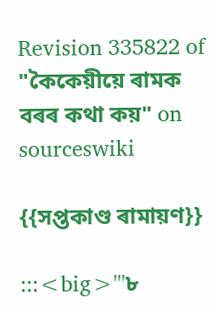Revision 335822 of "কৈকেয়ীয়ে ৰামক বৰৰ কথা কয়" on sourceswiki

{{সপ্তকাণ্ড ৰামায়ণ}}

:::<big>'''৮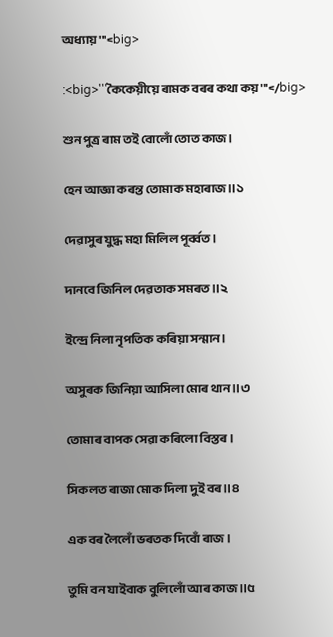অধ্যায়'''<big>

:<big>'''কৈকেয়ীয়ে ৰামক বৰৰ কথা কয়'''</big>

শুন পুত্ৰ ৰাম তই বোলোঁ তোত কাজ ।

হেন আজ্ঞা কৰন্ত তোমাক মহাৰাজ ॥১

দেৱাসুৰ যুদ্ধ মহা মিলিল পূৰ্ব্বত ।

দানবে জিনিল দেৱতাক সমৰত ॥২

ইন্দ্ৰে নিলা নৃপতিক কৰিয়া সন্মান ।

অসুৰক জিনিয়া আসিলা মোৰ থান ॥৩

তোমাৰ বাপক সেৱা কৰিলো বিস্তৰ ।

সিকলত ৰাজা মোক দিলা দুই বৰ ॥৪

এক বৰ লৈলোঁ ভৰতক দিবোঁ ৰাজ ।

তুমি বন যাইবাক বুলিলোঁ আৰ কাজ ॥৫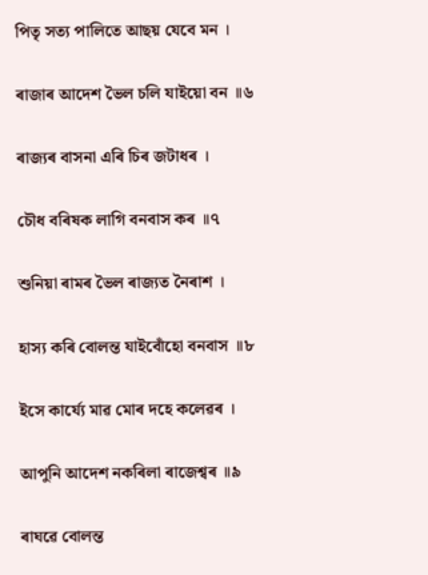পিতৃ সত্য পালিতে আছয় যেবে মন ।

ৰাজাৰ আদেশ ভৈল চলি যাইয়ো বন ॥৬

ৰাজ্যৰ বাসনা এৰি চিৰ জটাধৰ ।

চৌধ বৰিষক লাগি বনবাস কৰ ॥৭

শুনিয়া ৰামৰ ভৈল ৰাজ্যত নৈৰাশ ।

হাস্য কৰি বোলন্ত যাইবোঁহো বনবাস ॥৮

ইসে কাৰ্য্যে মাৱ মোৰ দহে কলেৱৰ ।

আপুনি আদেশ নকৰিলা ৰাজেশ্বৰ ॥৯

ৰাঘৱে বোলন্ত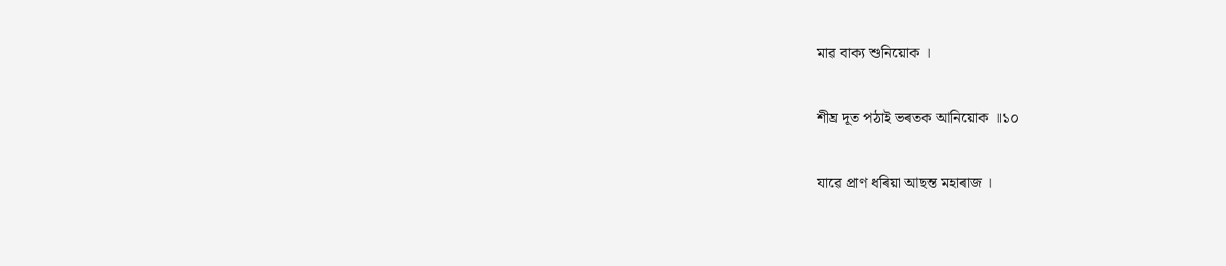মাৱ বাক্য শুনিয়োক ।

শীঘ্ৰ দূত পঠাই ভৰতক আনিয়োক ॥১০

যাৱে প্ৰাণ ধৰিয়া আছন্ত মহাৰাজ ।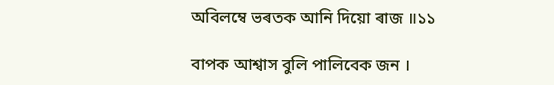অবিলম্বে ভৰতক আনি দিয়ো ৰাজ ॥১১

বাপক আশ্বাস বুলি পালিবেক জন ।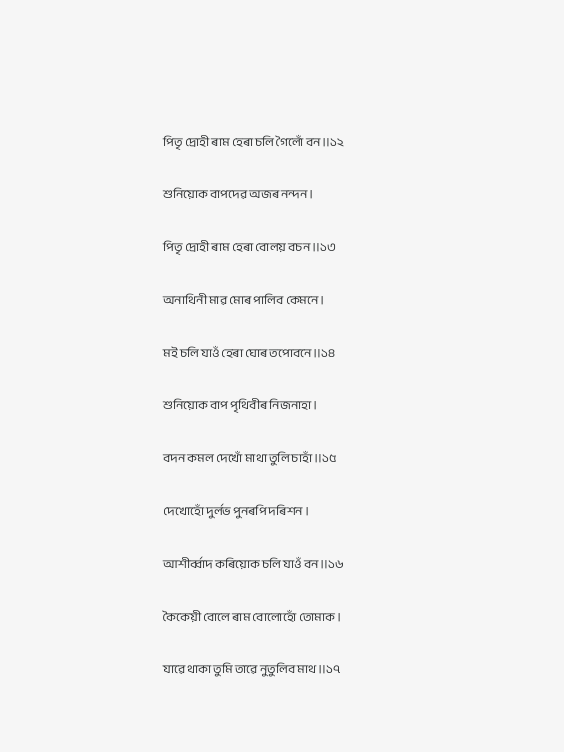পিতৃ দ্ৰোহী ৰাম হেৰা চলি গৈলোঁ বন ॥১২

শুনিয়োক বাপদেৱ অজৰ নন্দন ।

পিতৃ দ্ৰোহী ৰাম হেৰা বোলয় বচন ॥১৩

অনাথিনী মাৱ মোৰ পালিব কেমনে ।

মই চলি যাওঁ হেৰা ঘোৰ তপোবনে ॥১৪

শুনিয়োক বাপ পৃথিবীৰ নিজনাহা ।

বদন কমল দেখোঁ মাথা তুলি চাহাঁ ॥১৫

দেখোহোঁ দুৰ্লভ পুনৰপি দৰিশন ।

আশীৰ্ব্বাদ কৰিয়োক চলি যাওঁ বন ॥১৬

কৈকেয়ী বোলে ৰাম বোলোহোঁ তোমাক ।

যাৱে থাকা তুমি তাৱে নুতুলিব মাথ ॥১৭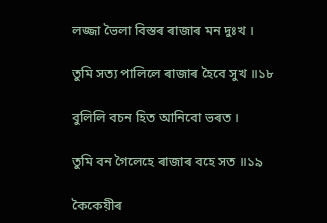লজ্জা ভৈলা বিস্তৰ ৰাজাৰ মন দুঃখ ।

তুমি সত্য পালিলে ৰাজাৰ হৈবে সুখ ॥১৮

বুলিলি বচন হিত আনিবো ভৰত ।

তুমি বন গৈলেহে ৰাজাৰ বহে সত ॥১৯

কৈকেয়ীৰ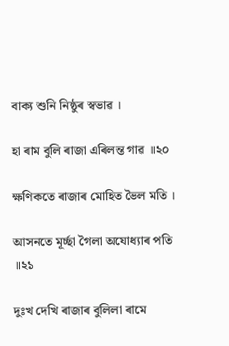বাক্য শুনি নিষ্ঠুৰ স্বভাৱ ।

হা ৰাম বুলি ৰাজা এৰিলন্ত গাৱ ॥২০

ক্ষণিকতে ৰাজাৰ মোহিত ভৈল মতি ।

আসনতে মূৰ্চ্ছা গৈলা অযোধ্যাৰ পতি ॥২১

দুঃখ দেখি ৰাজাৰ বুলিলা ৰামে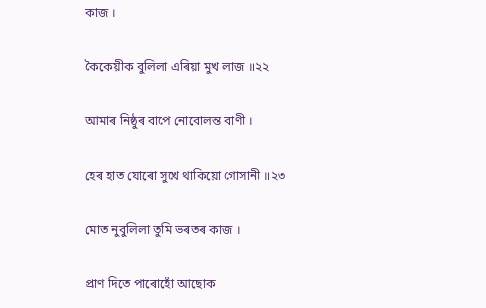কাজ ।

কৈকেয়ীক বুলিলা এৰিয়া মুখ লাজ ॥২২

আমাৰ নিষ্ঠুৰ বাপে নোবোলন্ত বাণী ।

হেৰ হাত যোৰো সুখে থাকিয়ো গোসানী ॥২৩

মোত নুবুলিলা তুমি ভৰতৰ কাজ ।

প্ৰাণ দিতে পাৰোহোঁ আছোক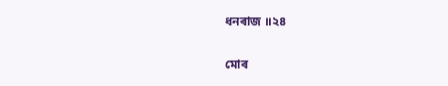ধনৰাজ ॥২৪

মোৰ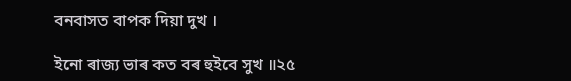বনবাসত বাপক দিয়া দুখ ।

ইনো ৰাজ্য ভাৰ কত বৰ হুইবে সুখ ॥২৫